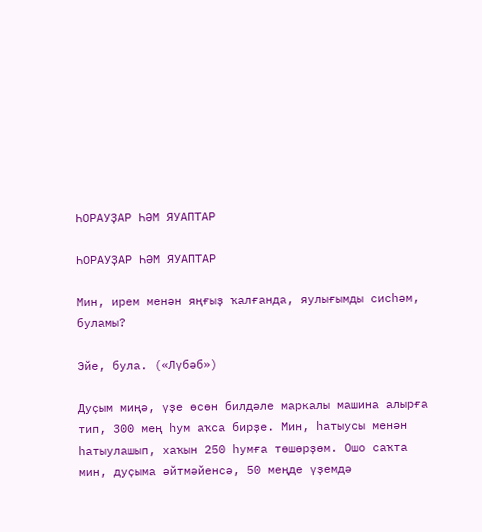ҺОРАУҘАР ҺӘМ ЯУАПТАР

ҺОРАУҘАР ҺӘМ ЯУАПТАР

Мин, ирем менән яңғыҙ ҡалғанда, яулығымды сисһәм, буламы?

Эйе, була. («Лүбәб»)

Дуҫым миңә, үҙе өсөн билдәле маркалы машина алырға тип, 300 мең һум аҡса бирҙе. Мин, һатыусы менән һатыулашып, хаҡын 250 һумға төшөрҙөм. Ошо саҡта мин, дуҫыма әйтмәйенсә, 50 меңде үҙемдә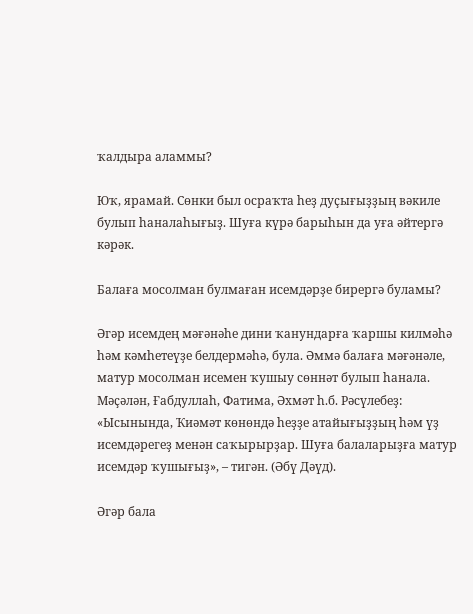ҡалдыра аламмы?

Юҡ, ярамай. Сөнки был осраҡта һеҙ дуҫығыҙҙың вәкиле булып һаналаһығыҙ. Шуға күрә барыһын да уға әйтергә кәрәк.

Балаға мосолман булмаған исемдәрҙе бирергә буламы?

Әгәр исемдең мәғәнәһе дини ҡанундарға ҡаршы килмәһә һәм кәмһетеүҙе белдермәһә, була. Әммә балаға мәғәнәле, матур мосолман исемен ҡушыу сөннәт булып һанала. Мәҫәлән, Ғабдуллаһ, Фатима, Әхмәт һ.б. Рәсүлебеҙ: «Ысынында, Ҡиәмәт көнөндә һеҙҙе атайығыҙҙың һәм үҙ исемдәрегеҙ менән саҡырырҙар. Шуға балаларыҙға матур исемдәр ҡушығыҙ», – тигән. (Әбү Дәүд).

Әгәр бала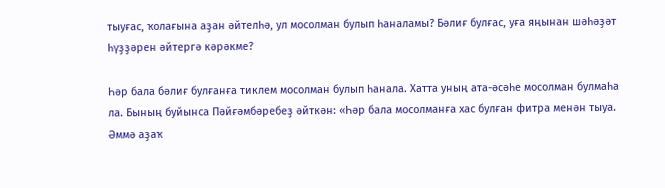тыуғас, ҡолағына аҙан әйтелһә, ул мосолман булып һаналамы? Бәлиғ булғас, уға яңынан шәһәҙәт һүҙҙәрен әйтергә кәрәкме?

Һәр бала бәлиғ булғанға тиклем мосолман булып һанала. Хатта уның ата-әсәһе мосолман булмаһа ла. Бының буйынса Пәйғәмбәребеҙ әйткән: «Һәр бала мосолманға хас булған фитра менән тыуа. Әммә аҙаҡ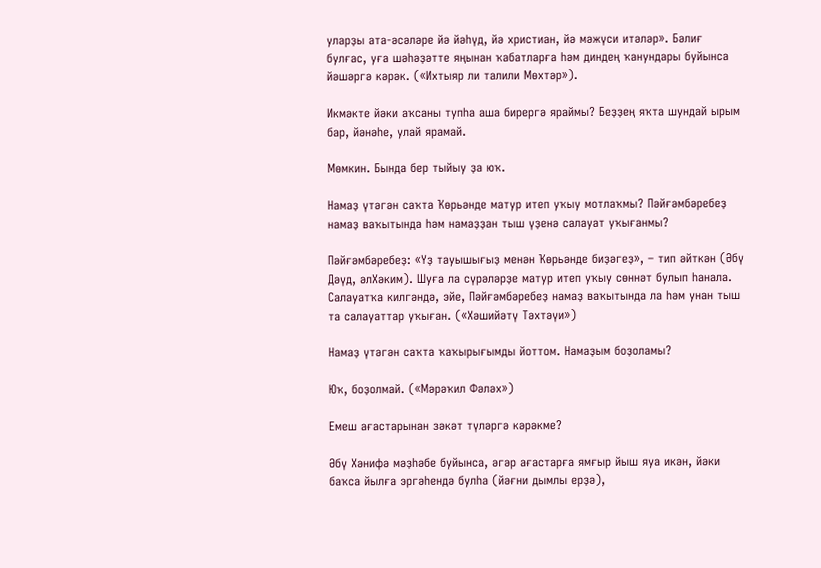уларҙы ата-әсәләре йә йәһүд, йә христиан, йә мәжүси итәләр». Бәлиғ булғас, уға шәһәҙәтте яңынан ҡабатларға һәм диндең ҡанундары буйынса йәшәргә кәрәк. («Ихтыяр ли талили Мөхтәр»).

Икмәкте йәки аҡсаны тупһа аша бирергә яраймы? Беҙҙең яҡта шундай ырым бар, йәнәһе, улай ярамай.

Мөмкин. Бында бер тыйыу ҙа юҡ.

Намаҙ үтәгән саҡта Ҡөрьәнде матур итеп уҡыу мотлаҡмы? Пәйғәмбәребеҙ намаҙ ваҡытында һәм намаҙҙан тыш үҙенә салауат уҡығанмы?

Пәйғәмбәребеҙ: «Үҙ тауышығыҙ менән Ҡөрьәнде биҙәгеҙ», – тип әйткән (Әбү Дәүд, әлХәким). Шуға ла сүрәләрҙе матур итеп уҡыу сөннәт булып һанала. Салауатҡа килгәндә, эйе, Пәйғәмбәребеҙ намаҙ ваҡытында ла һәм унан тыш та салауаттар уҡыған. («Хәшийәтү Тәхтәүи»)

Намаҙ үтәгән саҡта ҡаҡырығымды йоттом. Намаҙым боҙоламы?

Юҡ, боҙолмай. («Мәрәҡил Фәләх»)

Емеш ағастарынан зәкәт түләргә кәрәкме?

Әбү Хәнифә мәҙһәбе буйынса, әгәр ағастарға ямғыр йыш яуа икән, йәки баҡса йылға эргәһендә булһа (йәғни дымлы ерҙә),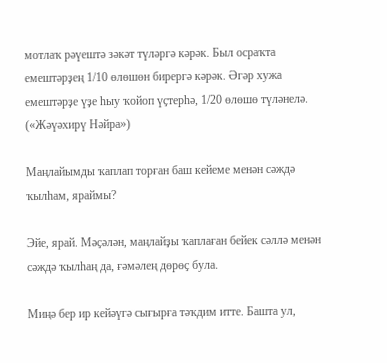мотлаҡ рәүештә зәкәт түләргә кәрәк. Был осраҡта емештәрҙең 1/10 өлөшөн бирергә кәрәк. Әгәр хужа емештәрҙе үҙе һыу ҡойоп үҫтерһә, 1/20 өлөшө түләнелә. («Жәүәхирү Нәйра»)

Маңлайымды ҡаплап торған баш кейеме менән сәждә ҡылһам, яраймы?

Эйе, ярай. Мәҫәлән, маңлайҙы ҡаплаған бейек сәллә менән сәждә ҡылһаң да, ғәмәлең дөрөҫ була.

Миңә бер ир кейәүгә сығырға тәҡдим итте. Башта ул,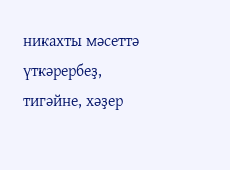никахты мәсеттә үткәрербеҙ, тигәйне, хәҙер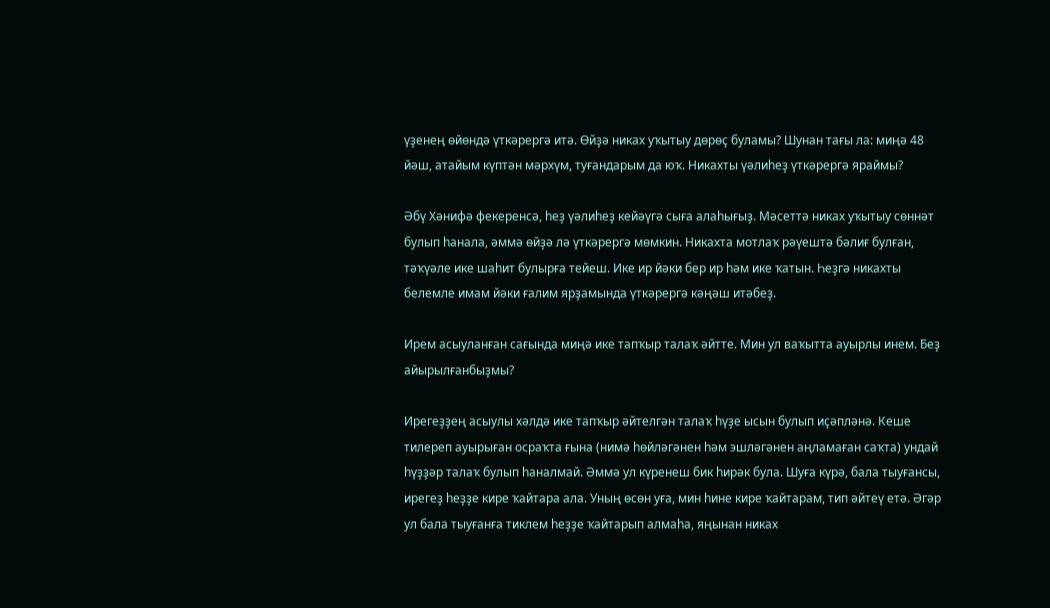үҙенең өйөндә үткәрергә итә. Өйҙә никах уҡытыу дөрөҫ буламы? Шунан тағы ла: миңә 48 йәш, атайым күптән мәрхүм, туғандарым да юҡ. Никахты үәлиһеҙ үткәрергә яраймы?

Әбү Хәнифә фекеренсә, һеҙ үәлиһеҙ кейәүгә сыға алаһығыҙ. Мәсеттә никах уҡытыу сөннәт булып һанала, әммә өйҙә лә үткәрергә мөмкин. Никахта мотлаҡ рәүештә бәлиғ булған, тәҡүәле ике шаһит булырға тейеш. Ике ир йәки бер ир һәм ике ҡатын. Һеҙгә никахты белемле имам йәки ғалим ярҙамында үткәрергә кәңәш итәбеҙ.

Ирем асыуланған сағында миңә ике тапҡыр талаҡ әйтте. Мин ул ваҡытта ауырлы инем. Беҙ айырылғанбыҙмы?

Ирегеҙҙең асыулы хәлдә ике тапҡыр әйтелгән талаҡ һүҙе ысын булып иҫәпләнә. Кеше тилереп ауырыған осраҡта ғына (нимә һөйләгәнен һәм эшләгәнен аңламаған саҡта) ундай һүҙҙәр талаҡ булып һаналмай. Әммә ул күренеш бик һирәк була. Шуға күрә, бала тыуғансы, ирегеҙ һеҙҙе кире ҡайтара ала. Уның өсөн уға, мин һине кире ҡайтарам, тип әйтеү етә. Әгәр ул бала тыуғанға тиклем һеҙҙе ҡайтарып алмаһа, яңынан никах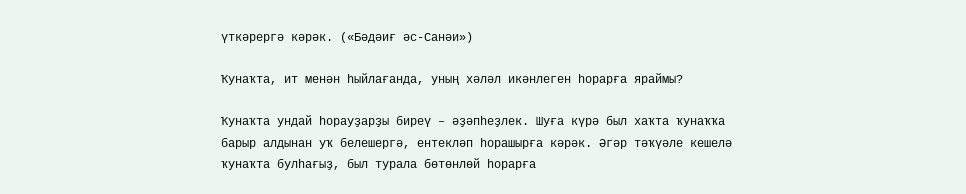үткәрергә кәрәк. («Бәдәиғ әс-Санәи»)

Ҡунаҡта, ит менән һыйлағанда, уның хәләл икәнлеген һорарға яраймы?

Ҡунаҡта ундай һорауҙарҙы биреү – әҙәпһеҙлек. Шуға күрә был хаҡта ҡунаҡҡа барыр алдынан уҡ белешергә, ентекләп һорашырға кәрәк. Әгәр тәҡүәле кешелә ҡунаҡта булһағыҙ, был турала бөтөнлөй һорарға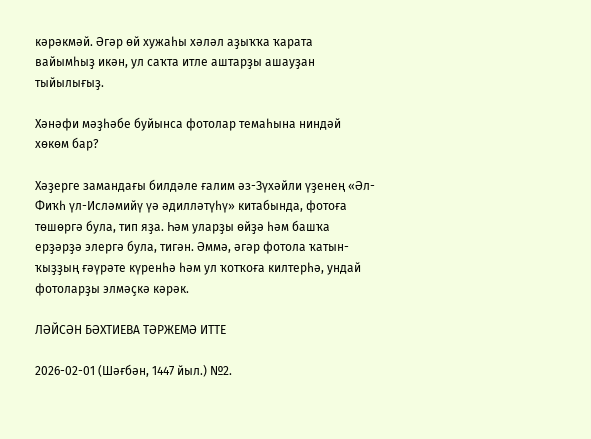кәрәкмәй. Әгәр өй хужаһы хәләл аҙыҡҡа ҡарата вайымһыҙ икән, ул саҡта итле аштарҙы ашауҙан тыйылығыҙ.

Хәнәфи мәҙһәбе буйынса фотолар темаһына ниндәй хөкөм бар?

Хәҙерге замандағы билдәле ғалим әз-Зүхәйли үҙенең «Әл-Фиҡһ үл-Исләмийү үә әдилләтүһү» китабында, фотоға төшөргә була, тип яҙа. Һәм уларҙы өйҙә һәм башҡа ерҙәрҙә элергә була, тигән. Әммә, әгәр фотола ҡатын-ҡыҙҙың ғәүрәте күренһә һәм ул ҡотҡоға килтерһә, ундай фотоларҙы элмәҫкә кәрәк.

ЛӘЙСӘН БӘХТИЕВА ТӘРЖЕМӘ ИТТЕ

2026-02-01 (Шәғбән, 1447 йыл.) №2.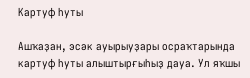Картуф һуты

Ашҡаҙан, эсәк ауырыуҙары осраҡтарында картуф һуты алыштырғыһыҙ дауа. Ул яҡшы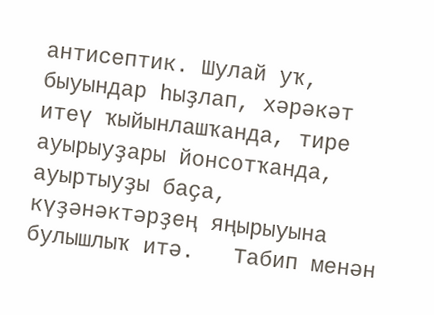антисептик. Шулай уҡ, быуындар һыҙлап, хәрәкәт итеү ҡыйынлашҡанда, тире ауырыуҙары йонсотҡанда, ауыртыуҙы баҫа, күҙәнәктәрҙең яңырыуына булышлыҡ итә.   Табип менән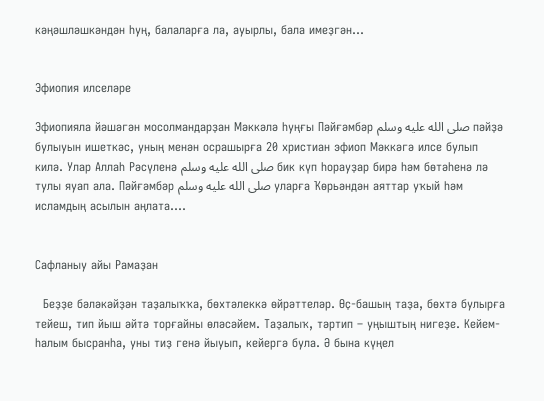кәңәшләшкәндән һуң, балаларға ла, ауырлы, бала имеҙгән...


Эфиопия илселәре

Эфиопияла йәшәгән мосолмандарҙан Мәккәлә һуңғы Пәйғәмбәр صلى الله عليه وسلم пәйҙә булыуын ишеткәс, уның менән осрашырға 20 христиан эфиоп Мәккәгә илсе булып килә. Улар Аллаһ Рәсүленә صلى الله عليه وسلم бик күп һорауҙар бирә һәм бөтәһенә лә тулы яуап ала. Пәйғәмбәр صلى الله عليه وسلم уларға Ҡөрьәндән аяттар уҡый һәм исламдың асылын аңлата....


Сафланыу айы Рамаҙан

  Беҙҙе бәләкәйҙән таҙалыҡҡа, бөхтәлеккә өйрәттеләр. Өҫ-башың таҙа, бөхтә булырға тейеш, тип йыш әйтә торғайны өләсәйем. Таҙалыҡ, тәртип – уңыштың нигеҙе. Кейем-һалым бысранһа, уны тиҙ генә йыуып, кейергә була. Ә бына күңел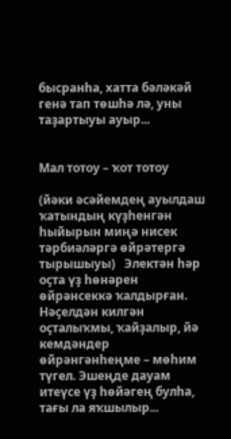бысранһа, хатта бәләкәй генә тап төшһә лә, уны таҙартыуы ауыр...


Мал тотоу – ҡот тотоу

(йәки әсәйемдең ауылдаш ҡатындың күҙһенгән һыйырын миңә нисек тәрбиәләргә өйрәтергә тырышыуы)   Электән һәр оҫта үҙ һөнәрен өйрәнсеккә ҡалдырған. Нәҫелдән килгән оҫталыҡмы, ҡайҙалыр, йә кемдәндер өйрәнгәнһеңме – мөһим түгел. Эшеңде дауам итеүсе үҙ һөйәгең булһа, тағы ла яҡшылыр...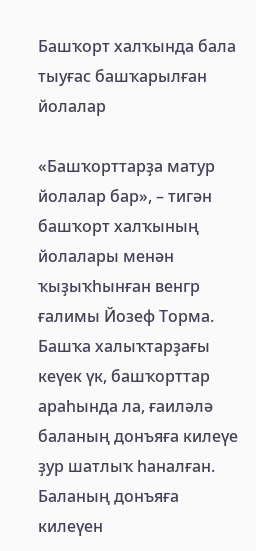Башҡорт халҡында бала тыуғас башҡарылған йолалар

«Башҡорттарҙа матур йолалар бар», – тигән башҡорт халҡының йолалары менән ҡыҙыҡһынған венгр ғалимы Йозеф Торма. Башҡа халыҡтарҙағы кеүек үк, башҡорттар араһында ла, ғаиләлә баланың донъяға килеүе ҙур шатлыҡ һаналған. Баланың донъяға килеүен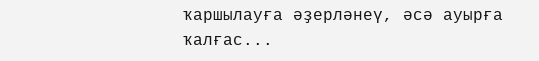ҡаршылауға әҙерләнеү, әсә ауырға ҡалғас...